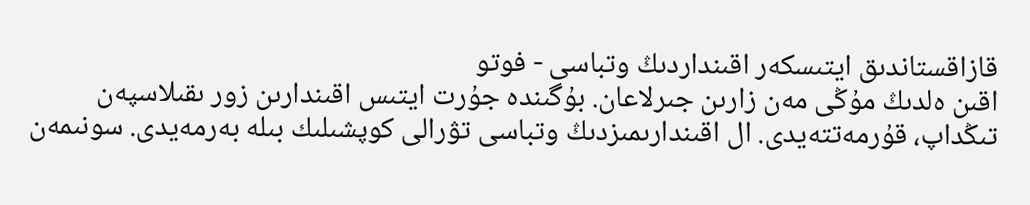قازاقستاندىق ايتىسكەر اقىنداردىڭ وتباسى - فوتو
اقىن ەلدىڭ مۇڭى مەن زارىن جىرلاعان. بۇگىندە جۇرت ايتىس اقىندارىن زور ىقىلاسپەن تىڭداپ، قۇرمەتتەيدى. ال اقىندارىمىزدىڭ وتباسى تۋرالى كوپشىلىك بىلە بەرمەيدى. سونىمەن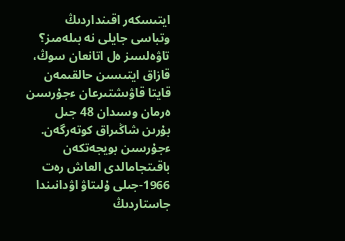ايتىسكەر اقىنداردىڭ وتباسى جايلى نە بىلەمىز؟
تاۋەلسىز ەل اتانعان سوڭ، قازاق ايتىسىن حالقىمەن قايتا قاۋىشتىرعان ءجۇرسىن ەرمان وسىدان 48 جىل بۇرىن شاڭىراق كوتەرگەن. ءجۇرسىن بويجەتكەن باقىتجامالدى العاش رەت 1966-جىلى ۇلىتاۋ اۋدانىندا جاستاردىڭ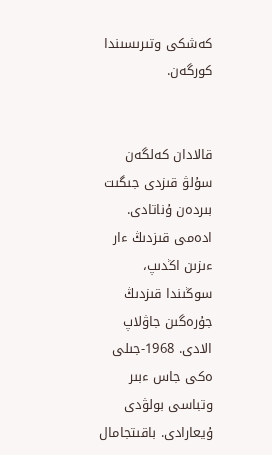كەشكى وتىرىسىندا كورگەن.


قالادان كەلگەن سۇلۋ قىزدى جىگىت بىردەن ۇناتادى. ادەمى قىزدىڭ ءار ءىزىن اڭدىپ، سوڭىندا قىزدىڭ جۇرەگىن جاۋلاپ الادى. 1968-جىلى ەكى جاس ءبىر وتباسى بولۋدى ۇيعارادى. باقىتجامال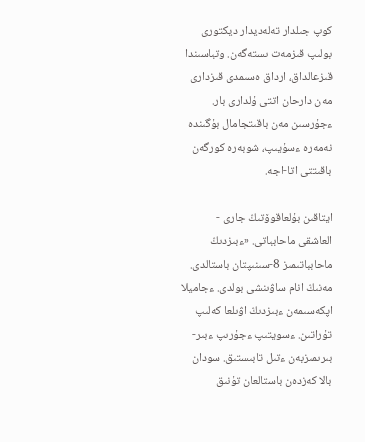كوپ جىلدار تەلەديدار ديكتورى بولىپ قىزمەت ىستەگەن. وتباسىندا قىزعالداق، ارداق ەسىمدى قىزدارى مەن دارحان اتتى ۇلدارى بار. ءجۇرسىن مەن باقىتجامال بۇگىندە نەمەرە ءسۇيىپ، شوبەرە كورگەن باقىتتى اتا-اجە.

ايتاقىن بۇلعاقوۆتىڭ جارى - العاشقى ماحابباتى. «ءبىزدىڭ ماحابباتىمىز 8-سىنىپتان باستالدى. مەنىڭ انام ساۋىنشى بولدى. ءجاميلا اپكەسىمەن ءبىزدىڭ اۋىلعا كەلىپ تۇراتىن. ءسويتىپ ءجۇرىپ ءبىر-بىرىمىزبەن ءتىل تابىستىق. سودان بالا كەزدەن باستالعان تۇنىق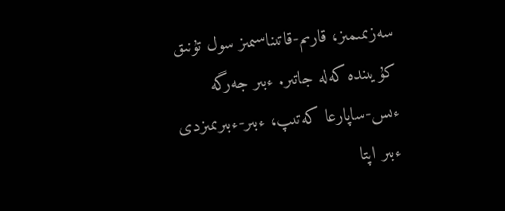سەزىمىمىز، قارىم-قاتىناسىمىز سول تۇنىق كۇيىندە كەلە جاتىر. ءبىر جەرگە ءىس-ساپارعا كەتىپ، ءبىر-ءبىرىمىزدى ءبىر اپتا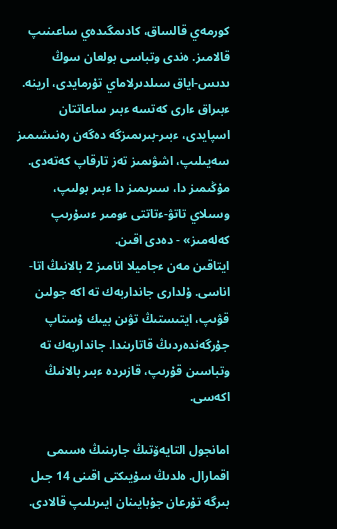كورمەي قالساق، كادىمگىدەي ساعىنىپ قالامىز. ەندى وتباسى بولعان سوڭ ىدىس-اياق سىلدىرلاماي تۇرمايدى، ارينە. ءبىراق ءارى كەتسە ءبىر ساعاتتان اسپايدى، ءبىر-بىرىمىزگە دەگەن رەنىشىمىز سەيىلىپ، اشۋىمىز تەز تارقاپ كەتەدى. مۇڭىمىز دا، سىرىمىز دا ءبىر بولىپ، وسىلاي تاتۋ-ءتاتتى ءومىر ءسۇرىپ كەلەمىز» - دەدى اقىن.
ايتاقىن مەن ءجاميلا انامىز 2 بالانىڭ اتا-اناسى. ۇلدارى جانداربەك تە اكە جولىن قۋىپ، ايتىستىڭ تۋىن بيىك ۇستاپ جۇرگەندەردىڭ قاتارىندا. جانداربەك تە وتباسىن قۇرىپ، قازىردە ءبىر بالانىڭ اكەسى.

امانجول التايەۆتىڭ جارىنىڭ ەسىمى اقمارال. ەلدىڭ سۇيىكتى اقىنى 14 جىل بىرگە تۇرعان جۇبايىنان ايىرىلىپ قالادى.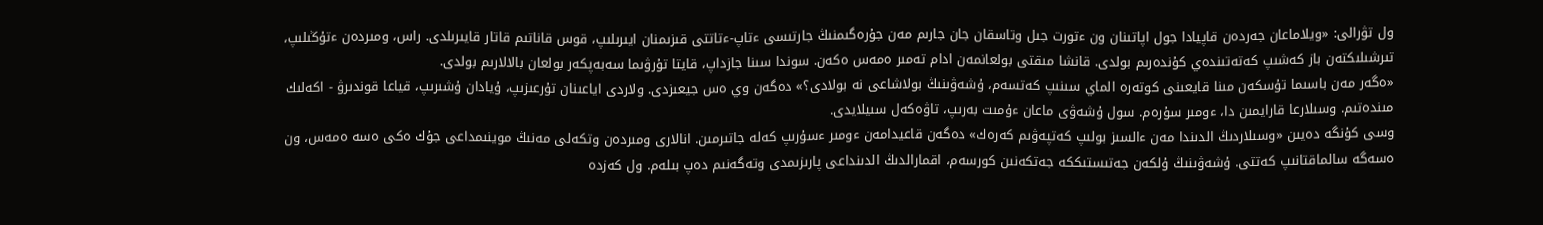ول تۋرالى: «ويلاماعان جەردەن قاپيادا جول اپاتىنان ون ءتورت جىل وتاسقان جان جارىم مەن جۇرەگىمنىڭ جارتىسى ءتاپ-ءتاتتى قىزىمنان ايىرىلىپ، قوس قاناتىم قاتار قايىرىلدى. راس، ومىردەن ءتۇڭىلىپ، تىرشىلىكتەن باز كەشىپ كەتەتىندەي كۇندەرىم بولدى. قانشا مىقتى بولعانمەن ادام تەمىر ەمەس ەكەن. سوندا سىنا جازداپ، قايتا تۇرۋىما سەبەپكەر بولعان بالالارىم بولدى.
«ەگەر مەن باسىما تۇسكەن مىنا قايعىنى كوتەرە الماي سىنىپ كەتسەم، ۇشەۋىنىڭ بولاشاعى نە بولادى؟» دەگەن وي ەس جيعىزدى. ولاردى اياعىنان تۇرعىزىپ، ۇيادان ۇشىرىپ، قياعا قوندىرۋ - اكەلىك مىندەتىم. وسىلارعا قارايمىن دا، ءومىر سۇرەم. سول ۇشەۋى ماعان ءۇمىت بەرىپ، تاۋەكەل سىيلايدى.
وسى كۇنگە دەيىن «وسىلاردىڭ الدىندا مەن ءالسىز بولىپ كەتپەۋىم كەرەك» دەگەن قاعيدامەن ءومىر ءسۇرىپ كەلە جاتىرمىن. انالارى ومىردەن وتكەلى مەنىڭ موينىمداعى جۇك ەكى ەسە ەمەس، ون ەسەگە سالماقتانىپ كەتتى. ۇشەۋىنىڭ ۇلكەن جەتىستىككە جەتكەنىن كورسەم، اقمارالدىڭ الدىنداعى پارىزىمدى وتەگەنىم دەپ بىلەم. ول كەزدە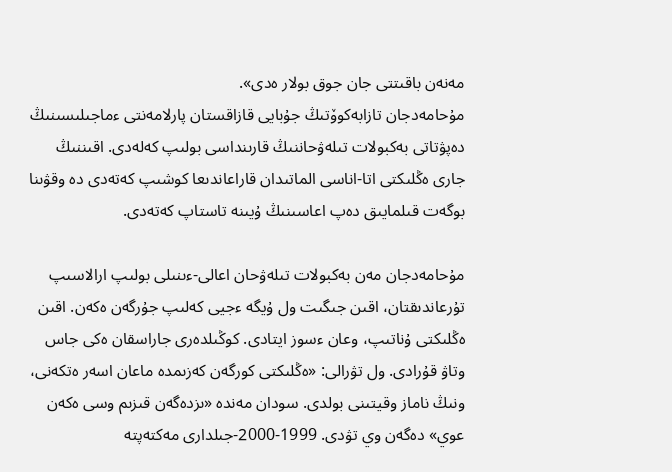مەنەن باقىتتى جان جوق بولار ەدى».
مۇحامەدجان تازابەكوۆتىڭ جۇبايى قازاقستان پارلامەنتى ءماجىلىسىنىڭ دەپۋتاتى بەكبولات تىلەۋحاننىڭ قارىنداسى بولىپ كەلەدى. اقىننىڭ جارى ەڭلىكتى اتا-اناسى الماتىدان قاراعاندىعا كوشىپ كەتەدى دە وقۋىنا بوگەت قىلمايىق دەپ اعاسىنىڭ ۇيىنە تاستاپ كەتەدى.

مۇحامەدجان مەن بەكبولات تىلەۋحان اعالى-ءىنىلى بولىپ ارالاسىپ تۇرعاندىقتان، اقىن جىگىت ول ۇيگە ءجيى كەلىپ جۇرگەن ەكەن. اقىن ەڭلىكتى ۇناتىپ، وعان ءسوز ايتادى. كوڭىلدەرى جاراسقان ەكى جاس وتاۋ قۇرادى. ول تۋرالى: «ەڭلىكتى كورگەن كەزىمدە ماعان اسەر ەتكەنى، ونىڭ ناماز وقيتىنى بولدى. سودان مەندە «ىزدەگەن قىزىم وسى ەكەن عوي» دەگەن وي تۋدى. 1999-2000-جىلدارى مەكتەپتە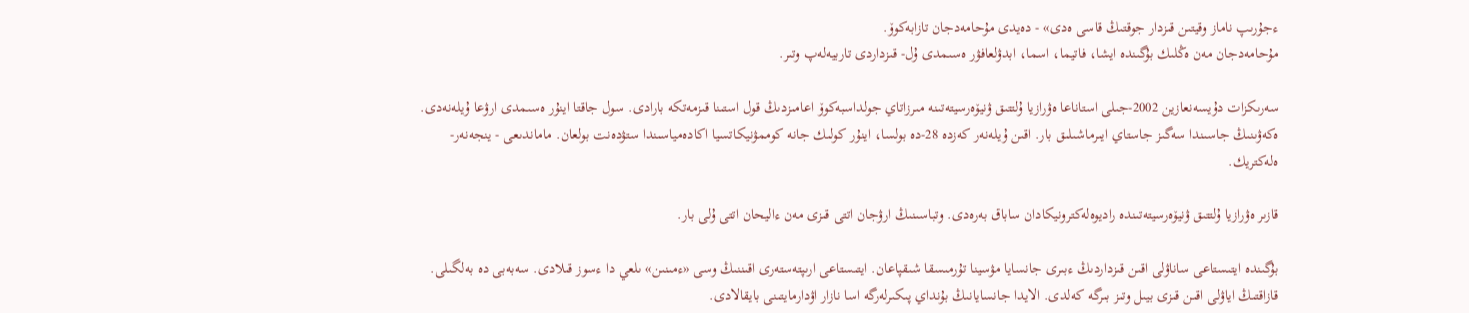ءجۇرىپ ناماز وقيتىن قىزدار جوقتىڭ قاسى ەدى» - دەيدى مۇحامەدجان تازابەكوۆ.
مۇحامەدجان مەن ەڭلىك بۇگىندە ايشا، فاتيما، اسما، ابدۋلعافۋر ەسىمدى ۇل- قىزداردى تاربيەلەپ وتىر.

سەرىكزات دۇيسەنعازين 2002-جىلى استاناعا ەۋرازيا ۇلتتىق ۋنيۆەرسيتەتىنە مىرزاتاي جولداسبەكوۆ اعامىزدىڭ قول استىنا قىزمەتكە بارادى. سول جاقتا اينۇر ەسىمدى ارۋعا ۇيلەنەدى. ەكەۋىنىڭ جاسىندا سەگىز جاستاي ايىرماشىلىق بار. اقىن ۇيلەنەر كەزدە 28-دە بولسا، اينۇر كولىك جانە كوممۋنيكاتسيا اكادەمياسىندا ستۋدەنت بولعان. ماماندىعى - ينجەنەر-ەلەكتريك.

قازىر ەۋرازيا ۇلتتىق ۋنيۆەرسيتەتىندە راديوەلەكترونيكادان ساباق بەرەدى. وتباسىنىڭ ارۋجان اتتى قىزى مەن ءاليحان اتتى ۇلى بار.

بۇگىندە ايتىستاعى ساناۋلى اقىن قىزداردىڭ ءبىرى جانسايا مۋسينا تۇرمىسقا شىقپاعان. ايتىستاعى ارىپتەستەرى اقىننىڭ وسى «ءمىنىن» ىلعي دا ءسوز قىلادى. سەبەبى دە بەلگىلى. قازاقتىڭ اياۋلى اقىن قىزى بيىل وتىز بىرگە كەلدى. الايدا جانسايانىڭ بۇنداي پىكىرلەرگە اسا نازار اۋدارمايتىنى بايقالادى.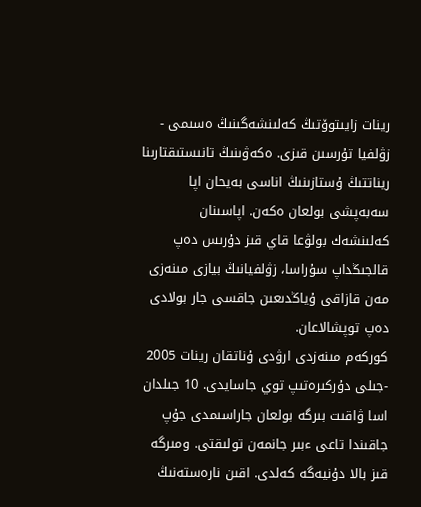رينات زايىتوۆتىڭ كەلىنشەگىنىڭ ەسىمى - زۋلفيا تۇرسىن قىزى. ەكەۋىنىڭ تانىستىقتارىنا ريناتتىڭ ۇستازىنىڭ اناسى بەيحان اپا سەبەپشى بولعان ەكەن. اپاسىنان كەلىنشەك بولۋعا قاي قىز دۇرىس دەپ قالجىڭداپ سۇراسا، زۋلفيانىڭ بيازى مىنەزى مەن قازاقى ۇياڭدىعىن جاقسى جار بولادى دەپ توپشالاعان.
كوركەم مىنەزدى ارۋدى ۇناتقان رينات 2005 -جىلى دۇركىرەتىپ توي جاسايدى. 10 جىلدان اسا ۋاقىت بىرگە بولعان جاراسىمدى جۇپ جاقىندا تاعى ءبىر جانمەن تولىقتى. ومىرگە قىز بالا دۇنيەگە كەلدى. اقىن نارەستەنىڭ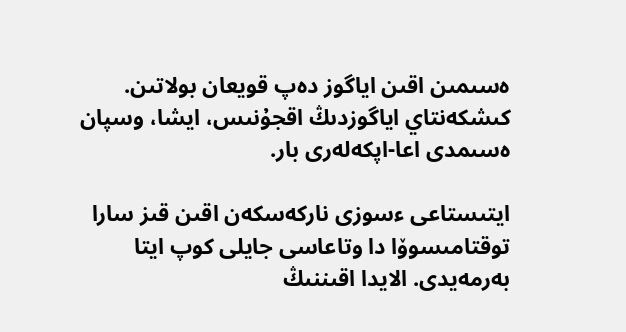ەسىمىن اقىن اياگوز دەپ قويعان بولاتىن. كىشكەنتاي اياگوزدىڭ اقجۇنىس، ايشا، وسپان ەسىمدى اعا-اپكەلەرى بار.

ايتىستاعى ءسوزى ناركەسكەن اقىن قىز سارا توقتامىسوۆا دا وتاعاسى جايلى كوپ ايتا بەرمەيدى. الايدا اقىننىڭ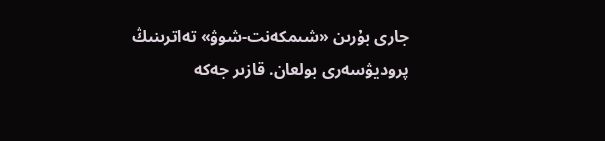جارى بۇرىن «شىمكەنت-شوۋ» تەاترىنىڭ پروديۋسەرى بولعان. قازىر جەكە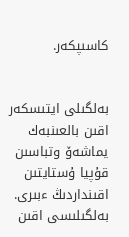كاسىپكەر.


بەلگىلى ايتىسكەر اقىن بالعىنبەك يماشەۆ وتباسىن قۇپيا ۇستايتىن اقىنداردىڭ ءبىرى. بەلگىلىسى اقىن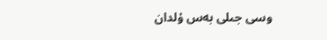وسى جىلى بەس ۇلدان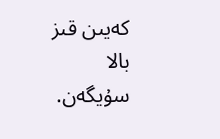كەيىن قىز بالا سۇيگەن.